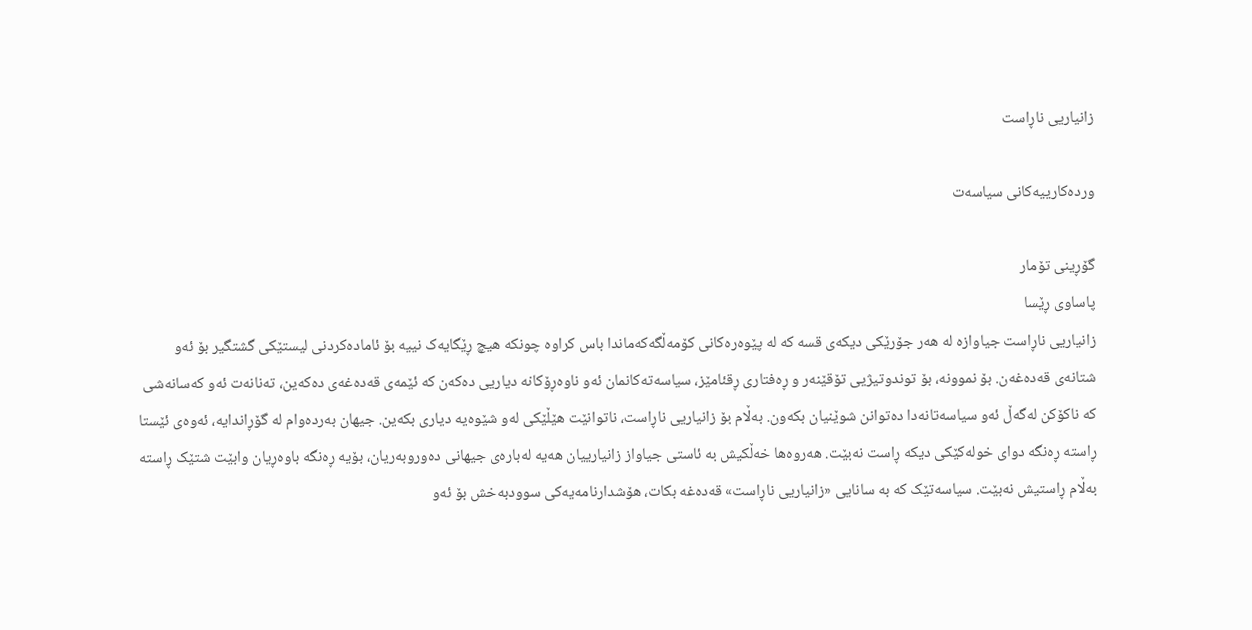زانیاریی ناڕاست

وردەکارییەکانی سیاسەت

گۆڕینی تۆمار
پاساوی ڕێسا
زانیاریی ناڕاست جیاوازە لە هەر جۆرێکی دیکەی قسە کە لە پێوەرەکانی کۆمەڵگەکەماندا باس کراوە چونکە هیچ ڕێگایەک نییە بۆ ئامادەکردنی لیستێکی گشتگیر بۆ ئەو شتانەی قەدەغەن. بۆ نموونە، بۆ توندوتیژیی تۆقێنەر و ڕەفتاری ڕقئامێز، سیاسەتەکانمان ئەو ناوەڕۆکانە دیاریی دەکەن کە ئێمەی قەدەغەی دەکەین، تەنانەت ئەو کەسانەشی کە ناکۆکن لەگەڵ ئەو سیاسەتانەدا دەتوانن شوێنیان بکەون. بەڵام بۆ زانیاریی ناڕاست، ناتوانێت هێڵێکی لەو شێوەیە دیاری بکەین. جیهان بەردەوام لە گۆڕاندایە، ئەوەی ئێستا ڕاستە ڕەنگە دوای خولەکێکی دیکە ڕاست نەبێت. هەروەها خەڵکیش بە ئاستی جیاواز زانیارییان هەیە لەبارەی جیهانی دەوروبەریان، بۆیە ڕەنگە باوەڕیان وابێت شتێک ڕاستە بەڵام ڕاستیش نەبێت. سیاسەتێک کە بە سانایی «زانیاریی ناڕاست» قەدەغە بکات، هۆشدارنامەیەکی سوودبەخش بۆ ئەو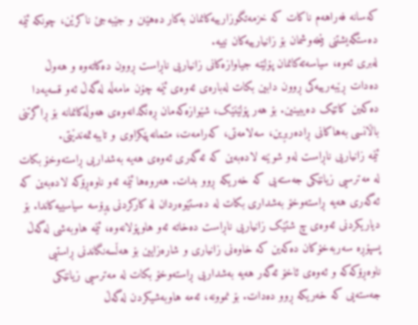کەسانە فەراهەم ناکات کە خزمەتگوزارییەکانمان بەکار دەهێنن و جێبەجێ ناکرێن، چونکە ئێمە دەستگەیشتنی بێخەوشمان بۆ زانیارییەکان نییە.
لەبری ئەوە، سیاسەتەکانمان پۆلێنە جیاوازەکانی زانیاریی ناڕاست ڕوون دەکاتەوە و هەوڵ دەدات ڕێبەرییەکی ڕوون دابین بکات لەبارەی ئەوەی ئێمە چۆن مامەڵە لەگەڵ ئەو قسەیەدا دەکەین کاتێک دەیبینین. بۆ هەر پۆلێنێک، شێوازەکەمان ڕەنگدانەوەی هەوڵەکانمانە بۆ ڕاگرتنی باڵانسی بەهاکانی ڕادەربڕین، سەلامەتی، کەرامەت، متمانەپێکراوی و تایبەتمەندێتی.
ئێمە زانیاریی ناڕاست لەو شوێنە لادەبەین کە ئەگەری ئەوەی هەیە بەشداریی ڕاستەوخۆ بکات لە مەترسیی زیانێکی جەستەیی کە خەریکە ڕوو بدات. هەروەها ئێمە ئەو ناوەڕۆکە لادەبەین کە ئەگەری هەیە ڕاستەوخۆ بەشداری بکات لە دەستێوەردان لە کارکردنی پڕۆسە سیاسییەکاندا. بۆ دیاریکردنی ئەوەی چ شتێک زانیاریی ناڕاست دەخاتە ئەو هاوپۆلانەوە، ئێمە هاوبەشی لەگەڵ پسپۆڕە سەربەخۆکان دەکەین کە خاوەنی زانیاری و شارەزایین بۆ هەڵسەنگاندنی ڕاستیی ناوەڕۆکەکە و ئەوەی ئاخۆ ئەگەر هەیە بەشداریی ڕاستەوخۆ بکات لە مەترسیی زیانێکی جەستەیی کە خەریکە ڕوو دەدات. بۆ نموونە، ئەمە هاوبەشیکردن لەگەڵ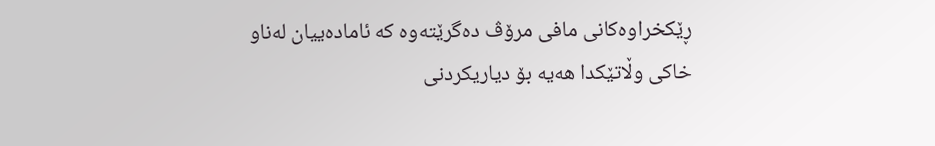ڕێکخراوەکانی مافی مرۆڤ دەگرێتەوە کە ئامادەییان لەناو خاکی وڵاتێکدا هەیە بۆ دیاریکردنی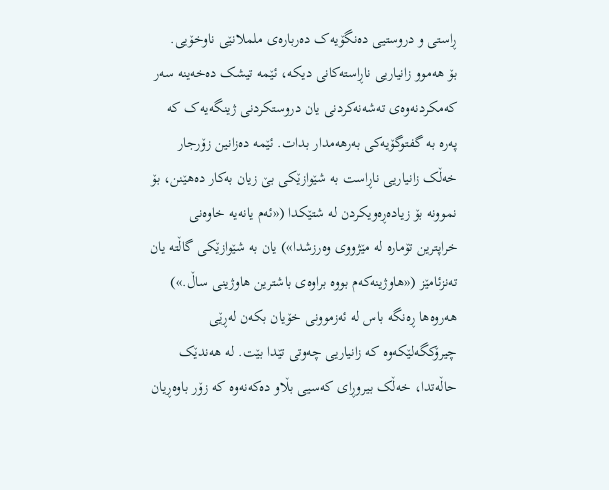ڕاستی و دروستیی دەنگۆیەک دەربارەی ململانێی ناوخۆیی.
بۆ هەموو زانیاریی ناڕاستەکانی دیکە، ئێمە تیشک دەخەینە سەر کەمکردنەوەی تەشەنەکردنی یان دروستکردنی ژینگەیەک کە پەرە بە گفتوگۆیەکی بەرهەمدار بدات. ئێمە دەزانین زۆرجار خەڵک زانیاریی ناڕاست بە شێوازێکی بێ زیان بەکار دەهێنن، بۆ نموونە بۆ زیادەڕەویکردن لە شتێکدا («ئەم یانەیە خاوەنی خراپترین تۆمارە لە مێژووی وەرزشدا») یان بە شێوازێکی گاڵتە یان تەنزئامێز («هاوژینەکەم بووە براوەی باشترین هاوژینی ساڵ.») هەروەها ڕەنگە باس لە ئەزموونی خۆیان بکەن لەڕێی چیرۆکگەلێکەوە کە زانیاریی چەوتی تێدا بێت. لە هەندێک حاڵەتدا، خەڵک بیروڕای کەسیی بڵاو دەکەنەوە کە زۆر باوەڕیان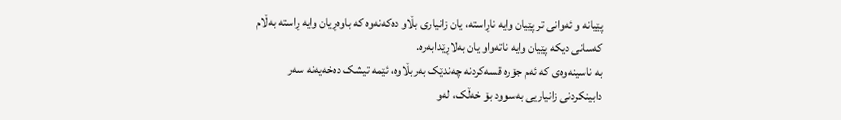پێیانە و ئەوانی تر پێیان وایە ناڕاستە، یان زانیاری بڵاو دەکەنەوە کە باوەڕیان وایە ڕاستە بەڵام کەسانی دیکە پێیان وایە ناتەواو یان بەلاڕێدابەرە.
بە ناسینەوەی کە ئەم جۆرە قسەکردنە چەندێک بەربڵاوە، ئێمە تیشک دەخەیەنە سەر دابینکردنی زانیاریی بەسوود بۆ خەڵک، لەو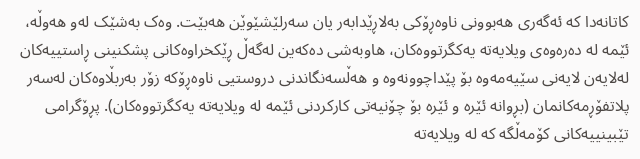کاتانەدا کە ئەگەری هەبوونی ناوەڕۆکی بەلاڕێدابەر یان سەرلێشێوێن هەبێت. وەک بەشێک لەو هەوڵە، ئێمە لە دەرەوەی ویلایەتە یەکگرتووەکان، هاوبەشی دەکەین لەگەڵ ڕێکخراوەکانی پشکنینی ڕاستییەکان لەلایەن لایەنی سێیەمەوە بۆ پێداچوونەوە و هەڵسەنگاندنی دروستیی ناوەڕۆکە زۆر بەربڵاوەکان لەسەر پلاتفۆڕمەکانمان (بڕوانە ئێرە و ئێرە بۆ چۆنیەتی کارکردنی ئێمە لە ویلایەتە یەکگرتووەکان). پڕۆگرامی تێبینییەکانی کۆمەڵگە کە لە ویلایەتە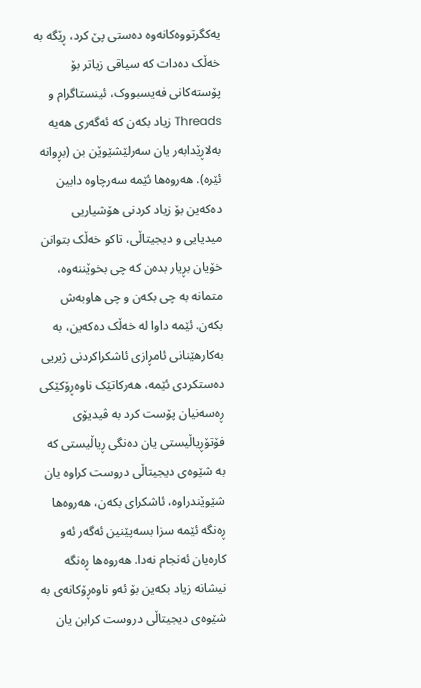یەکگرتووەکانەوە دەستی پێ کرد، ڕێگە بە خەڵک دەدات کە سیاقی زیاتر بۆ پۆستەکانی فەیسبووک، ئینستاگرام و Threads زیاد بکەن کە ئەگەری هەیە بەلاڕێدابەر یان سەرلێشێوێن بن (بڕوانە ئێرە). هەروەها ئێمە سەرچاوە دابین دەکەین بۆ زیاد کردنی هۆشیاریی میدیایی و دیجیتاڵی، تاکو خەڵک بتوانن خۆیان بڕیار بدەن کە چی بخوێننەوە، متمانە بە چی بکەن و چی هاوبەش بکەن. ئێمە داوا لە خەڵک دەکەین، بە بەکارهێنانی ئامڕازی ئاشکراکردنی ژیریی دەستکردی ئێمە، هەرکاتێک ناوەڕۆکێکی ڕەسەنیان پۆست کرد بە ڤیدیۆی فۆتۆڕیاڵیستی یان دەنگی ڕیاڵیستی کە بە شێوەی دیجیتاڵی دروست کراوە یان شێوێندراوە، ئاشکرای بکەن، هەروەها ڕەنگە ئێمە سزا بسەپێنین ئەگەر ئەو کارەیان ئەنجام نەدا. هەروەها ڕەنگە نیشانە زیاد بکەین بۆ ئەو ناوەڕۆکانەی بە شێوەی دیجیتاڵی دروست کرابن یان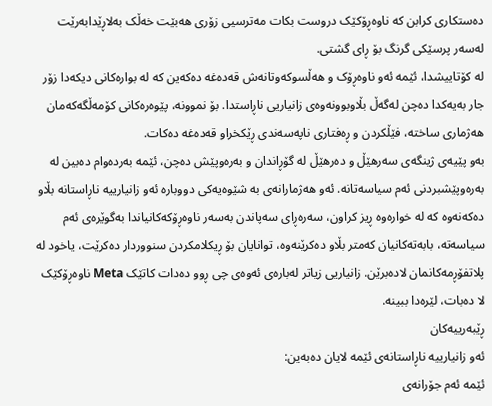دەستکاری کرابن کە ناوەڕۆکێک دروست بکات مەترسیی زۆری هەبێت خەڵک بەلاڕێدابەرێت لەسەر پرسێکی گرنگ بۆ ڕای گشتی.
لە کۆتاییشدا، ئێمە ئەو ناوەڕۆک و هەڵسوکەوتانەش قەدەغە دەکەین کە لە بوارەکانی دیکەدا زۆر جار بەیەکدا دەچن لەگەڵ بڵاوبوونەوەی زانیاریی ناڕاستدا. بۆ نموونە، پێوەرەکانی کۆمەڵگەکەمان هەژماری ساختە، فێڵکردن و ڕەفتاری ناپەسەندی ڕێکخراو قەدەغە دەکات.
بەو پێیەی ژینگەی سەرهێڵ و دەرهێڵ لە گۆڕاندان و بەرەوپێش دەچن، ئێمە بەردەوام دەبین لە بەرەوپێشبردنی ئەم سیاسەتانە. ئەو هەژمارانەی بە شێوەیەکی دووبارە ئەو زانیارییە ناڕاستانە بڵاو دەکەنەوە کە لە خوارەوە ڕیز کراون، سەرەڕای سەپاندن بەسەر ناوەڕۆکەکانیاندا بەگوێرەی ئەم سیاسەتە، بابەتەکانیان کەمتر بڵاو دەکرێنەوە، توانایان بۆ ڕیکلامکردن سنووردار دەکرێت، یاخود لە پلاتفۆڕمەکانمان لادەبرێن. زانیاریی زیاتر لەبارەی ئەوەی چی ڕوو دەدات کاتێک Meta ناوەڕۆکێک لا دەبات، لێرەدا ببینە.
ڕێبەرییەکان
ئەو زانیارییە ناڕاستانەی ئێمە لایان دەبەین:
ئێمە ئەم جۆرانەی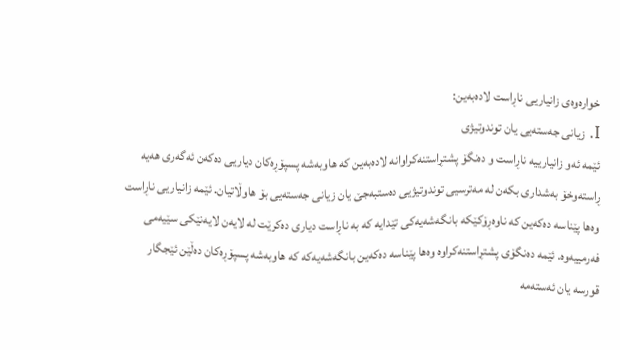خوارەوەی زانیاریی ناڕاست لادەبەین:
I. زیانی جەستەیی یان توندوتیژی
ئێمە ئەو زانیارییە ناڕاست و دەنگۆ پشتڕاستنەکراوانە لادەبەین کە هاوبەشە پسپۆڕەکان دیاریی دەکەن ئەگەری هەیە ڕاستەوخۆ بەشداری بکەن لە مەترسیی توندوتیژیی دەستبەجێ یان زیانی جەستەیی بۆ هاوڵاتیان. ئێمە زانیاریی ناڕاست وەها پێناسە دەکەین کە ناوەڕۆکێکە بانگەشەیەکی تێدایە کە بە ناڕاست دیاری دەکرێت لە لایەن لایەنێکی سێیەمی فەرمییەوە. ئێمە دەنگۆی پشتڕاستنەکراوە وەها پێناسە دەکەین بانگەشەیەکە کە هاوبەشە پسپۆڕەکان دەڵێن ئێجگار قورسە یان ئەستەمە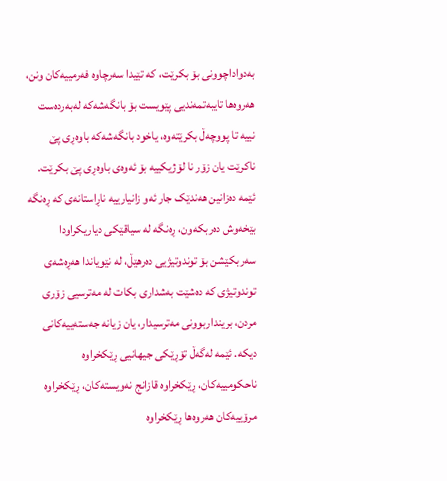بەدواداچوونی بۆ بکرێت، کە تێیدا سەرچاوە فەرمییەکان ونن، هەروەها تایبەتمەندیی پێویست بۆ بانگەشەکە لەبەردەست نییە تا پووچەڵ بکرێتەوە، یاخود بانگەشەکە باوەڕی پێ ناکرێت یان زۆر نا لۆژیکییە بۆ ئەوەی باوەڕی پێ بکرێت.
ئێمە دەزانین هەندێک جار ئەو زانیارییە ناڕاستانەی کە ڕەنگە بێخەوش دەربکەون، ڕەنگە لە سیاقێکی دیاریکراودا سەربکێشن بۆ توندوتیژیی دەرهێڵ، لە نێویاندا هەڕەشەی توندوتیژی کە دەشێت بەشداری بکات لە مەترسیی زۆری مردن، برینداربوونی مەترسیدار، یان زیانە جەستەییەکانی دیکە. ئێمە لەگەڵ تۆڕێکی جیهانیی ڕێکخراوە ناحکومییەکان، ڕێکخراوە قازانج نەویستەکان، ڕێکخراوە مرۆییەکان هەروەها ڕێکخراوە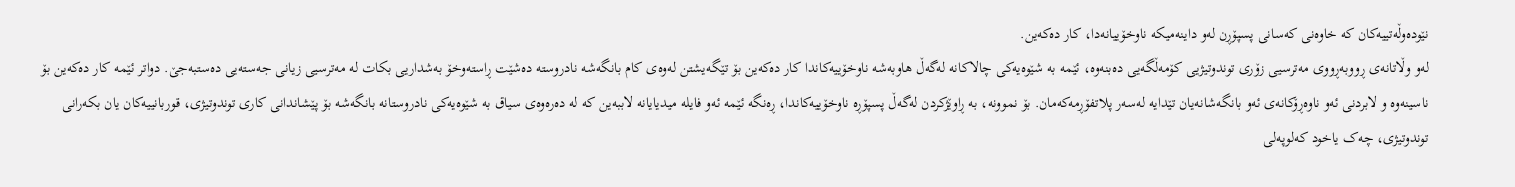نێودەوڵەتییەکان کە خاوەنی کەسانی پسپۆڕن لەو داینەمیکە ناوخۆییانەدا، کار دەکەین.
لەو وڵاتانەی ڕووبەڕووی مەترسیی زۆری توندوتیژیی کۆمەڵگەیی دەبنەوە، ئێمە بە شێوەیەکی چالاکانە لەگەڵ هاوبەشە ناوخۆییەکاندا کار دەکەین بۆ تێگەیشتن لەوەی کام بانگەشە نادروستە دەشێت ڕاستەوخۆ بەشداریی بکات لە مەترسیی زیانی جەستەیی دەستبەجێ. دواتر ئێمە کار دەکەین بۆ ناسینەوە و لابردنی ئەو ناوەڕۆکانەی ئەو بانگەشانەیان تێدایە لەسەر پلاتفۆڕمەکەمان. بۆ نموونە، بە ڕاوێژکردن لەگەڵ پسپۆڕە ناوخۆییەکاندا، ڕەنگە ئێمە ئەو فایلە میدیایانە لاببەین کە لە دەرەوەی سیاق بە شێوەیەکی نادروستانە بانگەشە بۆ پێشاندانی کاری توندوتیژی، قوربانییەکان یان بکەرانی توندوتیژی، چەک یاخود کەلوپەلی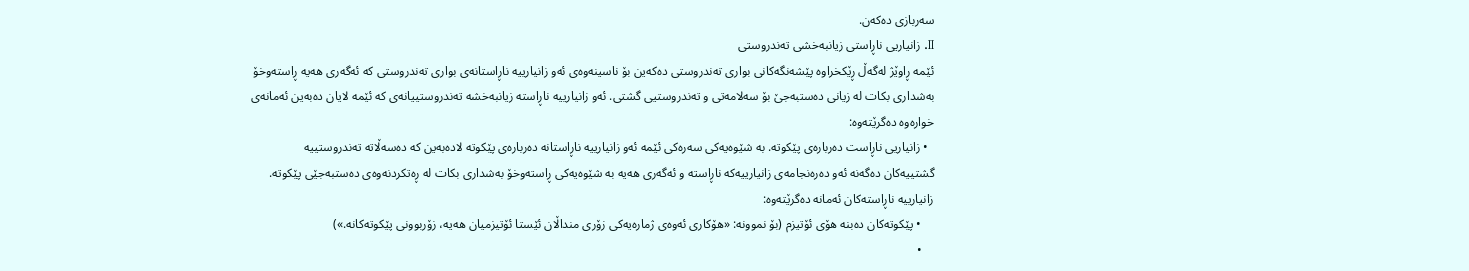سەربازی دەکەن.
II. زانیاریی ناڕاستی زیانبەخشی تەندروستی
ئێمە ڕاوێژ لەگەڵ ڕێکخراوە پێشەنگەکانی بواری تەندروستی دەکەین بۆ ناسینەوەی ئەو زانیارییە ناڕاستانەی بواری تەندروستی کە ئەگەری هەیە ڕاستەوخۆ بەشداری بکات لە زیانی دەستبەجێ بۆ سەلامەتی و تەندروستیی گشتی. ئەو زانیارییە ناڕاستە زیانبەخشە تەندروستییانەی کە ئێمە لایان دەبەین ئەمانەی خوارەوە دەگرێتەوە:
  • زانیاریی ناڕاست دەربارەی پێکوتە. بە شێوەیەکی سەرەکی ئێمە ئەو زانیارییە ناڕاستانە دەربارەی پێکوتە لادەبەین کە دەسەڵاتە تەندروستییە گشتییەکان دەگەنە ئەو دەرەنجامەی زانیارییەکە ناڕاستە و ئەگەری هەیە بە شێوەیەکی ڕاستەوخۆ بەشداری بکات لە ڕەتکردنەوەی دەستبەجێی پێکوتە. زانیارییە ناڕاستەکان ئەمانە دەگرێتەوە:
    • پێکوتەکان دەبنە هۆی ئۆتیزم (بۆ نموونە: «هۆکاری ئەوەی ژمارەیەکی زۆری منداڵان ئێستا ئۆتیزمیان هەیە، زۆربوونی پێکوتەکانە.»)
    •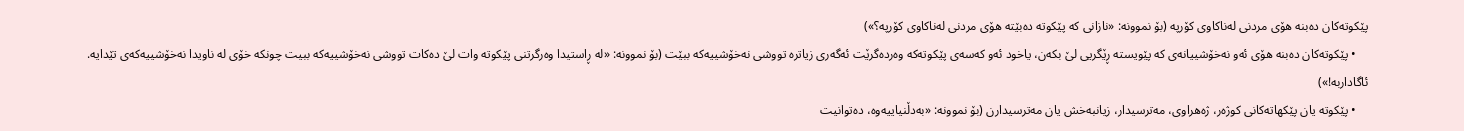پێکوتەکان دەبنە هۆی مردنی لەناکاوی کۆرپە (بۆ نموونە: «نازانی کە پێکوتە دەبێتە هۆی مردنی لەناکاوی کۆرپە؟»)
    • پێکوتەکان دەبنە هۆی ئەو نەخۆشییانەی کە پێویستە ڕێگریی لێ بکەن، یاخود ئەو کەسەی پێکوتەکە وەردەگرێت ئەگەری زیاترە تووشی نەخۆشییەکە ببێت (بۆ نموونە: «لە ڕاستیدا وەرگرتنی پێکوتە وات لێ دەکات تووشی نەخۆشییەکە ببیت چونکە خۆی لە ناویدا نەخۆشییەکەی تێدایە. ئاگاداربە!»)
    • پێکوتە یان پێکهاتەکانی کوژەر، ژەهراوی، مەترسیدار، زیانبەخش یان مەترسیدارن (بۆ نموونە: «بەدڵنیاییەوە، دەتوانیت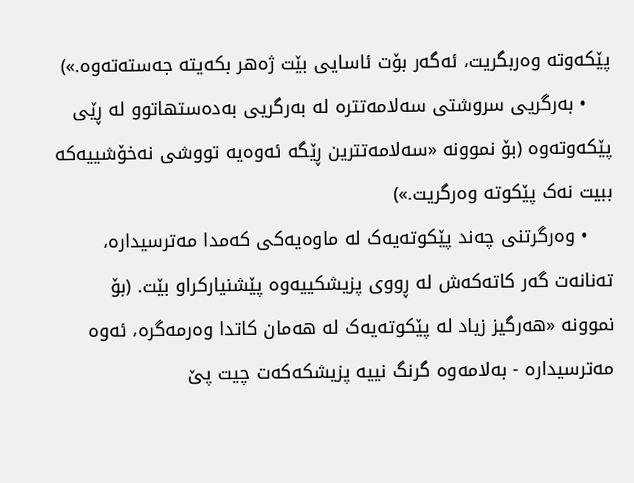پێکەوتە وەربگریت، ئەگەر بۆت ئاسایی بێت ژەهر بکەیتە جەستەتەوە.»)
    • بەرگریی سروشتی سەلامەتترە لە بەرگریی بەدەستهاتوو لە ڕێی پێکەوتەوە (بۆ نموونە «سەلامەتترین ڕێگە ئەوەیە تووشی نەخۆشییەکە ببیت نەک پێکوتە وەرگریت.»)
    • وەرگرتنی چەند پێکوتەیەک لە ماوەیەکی کەمدا مەترسیدارە، تەنانەت گەر کاتەکەش لە ڕووی پزیشکییەوە پێشنیارکراو بێت. (بۆ نموونە «هەرگیز زیاد لە پێکوتەیەک لە هەمان کاتدا وەرمەگرە، ئەوە مەترسیدارە - بەلامەوە گرنگ نییە پزیشکەکەت چیت پێ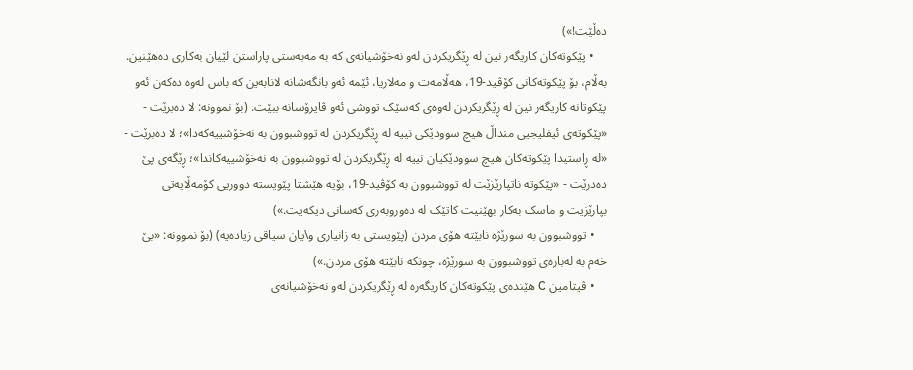دەڵێت!»)
    • پێکوتەکان کاریگەر نین لە ڕێگریکردن لەو نەخۆشیانەی کە بە مەبەستی پاراستن لێیان بەکاری دەهێنین. بەڵام، بۆ پێکوتەکانی کۆڤید-19، هەڵامەت و مەلاریا، ئێمە ئەو بانگەشانە لانابەین کە باس لەوە دەکەن ئەو پێکوتانە کاریگەر نین لە ڕێگریکردن لەوەی کەسێک تووشی ئەو ڤایرۆسانە ببێت. (بۆ نموونە: لا دەبرێت - «پێکوتەی ئیفلیجیی منداڵ هیچ سوودێکی نییە لە ڕێگریکردن لە تووشبوون بە نەخۆشییەکەدا»؛ لا دەبرێت - «لە ڕاستیدا پێکوتەکان هیچ سوودێکیان نییە لە ڕێگریکردن لە تووشبوون بە نەخۆشییەکاندا»؛ ڕێگەی پێ دەدرێت - «پێکوتە ناتپارێزێت لە تووشبوون بە کۆڤید-19، بۆیە هێشتا پێویستە دووریی کۆمەڵایەتی بپارێزیت و ماسک بەکار بهێنیت کاتێک لە دەوروبەری کەسانی دیکەیت.»)
    • تووشبوون بە سورێژە نابێتە هۆی مردن (پێویستی بە زانیاری و\یان سیاقی زیادەیە) (بۆ نموونە: «بێ خەم بە لەبارەی تووشبوون بە سورێژە، چونکە نابێتە هۆی مردن.»)
    • ڤیتامین C هێندەی پێکوتەکان کاریگەرە لە ڕێگریکردن لەو نەخۆشیانەی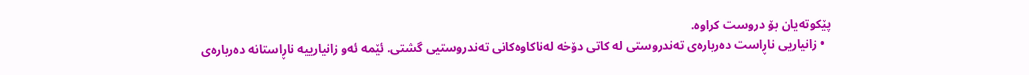پێکوتەیان بۆ دروست کراوە.
  • زانیاریی ناڕاست دەربارەی تەندروستی لە کاتی دۆخە لەناکاوەکانی تەندروستیی گشتی. ئێمە ئەو زانیارییە ناڕاستانە دەربارەی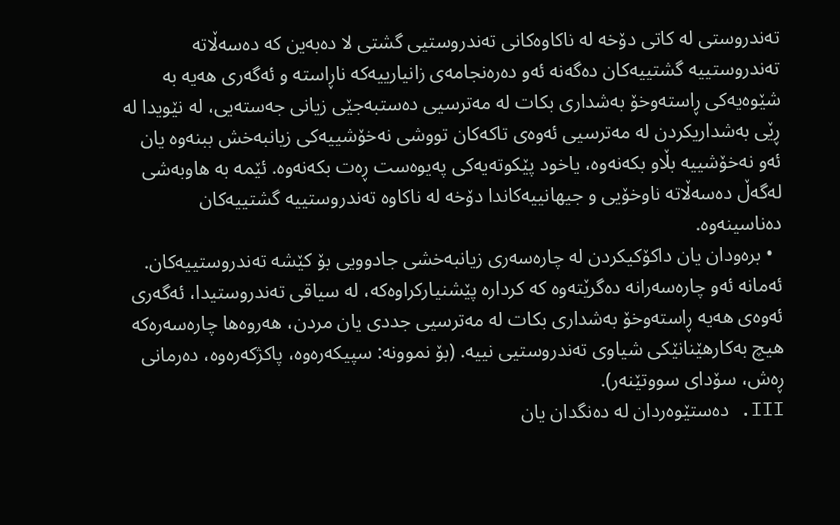تەندروستی لە کاتی دۆخە لە ناکاوەکانی تەندروستیی گشتی لا دەبەین کە دەسەڵاتە تەندروستییە گشتییەکان دەگەنە ئەو دەرەنجامەی زانیارییەکە ناڕاستە و ئەگەری هەیە بە شێوەیەکی ڕاستەوخۆ بەشداری بکات لە مەترسیی دەستبەجێی زیانی جەستەیی، لە نێویدا لە ڕێی بەشداریکردن لە مەترسیی ئەوەی تاکەکان تووشی نەخۆشییەکی زیانبەخش ببنەوە یان ئەو نەخۆشییە بڵاو بکەنەوە، یاخود پێکوتەیەکی پەیوەست ڕەت بکەنەوە. ئێمە بە هاوبەشی لەگەڵ دەسەڵاتە ناوخۆیی و جیهانییەکاندا دۆخە لە ناکاوە تەندروستییە گشتییەکان دەناسینەوە.
  • برەودان یان داکۆکیکردن لە چارەسەری زیانبەخشی جادوویی بۆ کێشە تەندروستییەکان. ئەمانە ئەو چارەسەرانە دەگرێتەوە کە کردارە پێشنیارکراوەکە، لە سیاقی تەندروستیدا، ئەگەری ئەوەی هەیە ڕاستەوخۆ بەشداری بکات لە مەترسیی جددی یان مردن، هەروەها چارەسەرەکە هیچ بەکارهێنانێکی شیاوی تەندروستیی نییە. (بۆ نموونە: سپیکەرەوە، پاکژکەرەوە، دەرمانی ڕەش، سۆدای سووتێنەر).
III. دەستێوەردان لە دەنگدان یان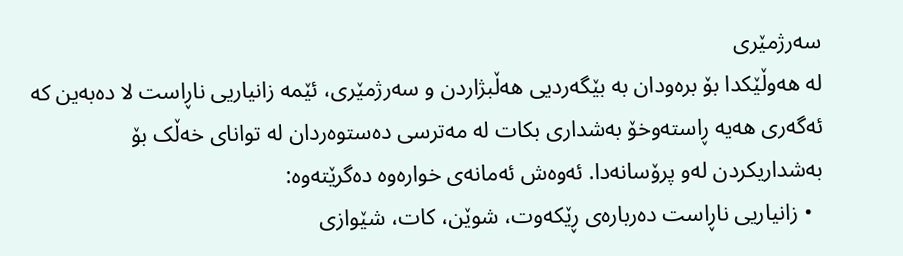سەرژمێری
لە هەوڵێکدا بۆ برەودان بە بێگەردیی هەڵبژاردن و سەرژمێری، ئێمە زانیاریی ناڕاست لا دەبەین کە ئەگەری هەیە ڕاستەوخۆ بەشداری بکات لە مەترسی دەستوەردان لە توانای خەڵک بۆ بەشداریکردن لەو پرۆسانەدا. ئەوەش ئەمانەی خوارەوە دەگرێتەوە:
  • زانیاریی ناڕاست دەربارەی ڕێکەوت، شوێن، کات، شێوازی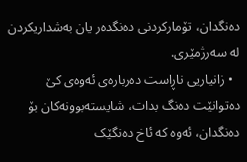دەنگدان، تۆمارکردنی دەنگدەر یان بەشداریکردن لە سەرژمێری.
  • زانیاریی ناڕاست دەربارەی ئەوەی کێ دەتوانێت دەنگ بدات، شایستەبوونەکان بۆ دەنگدان، ئەوە کە ئاخ دەنگێک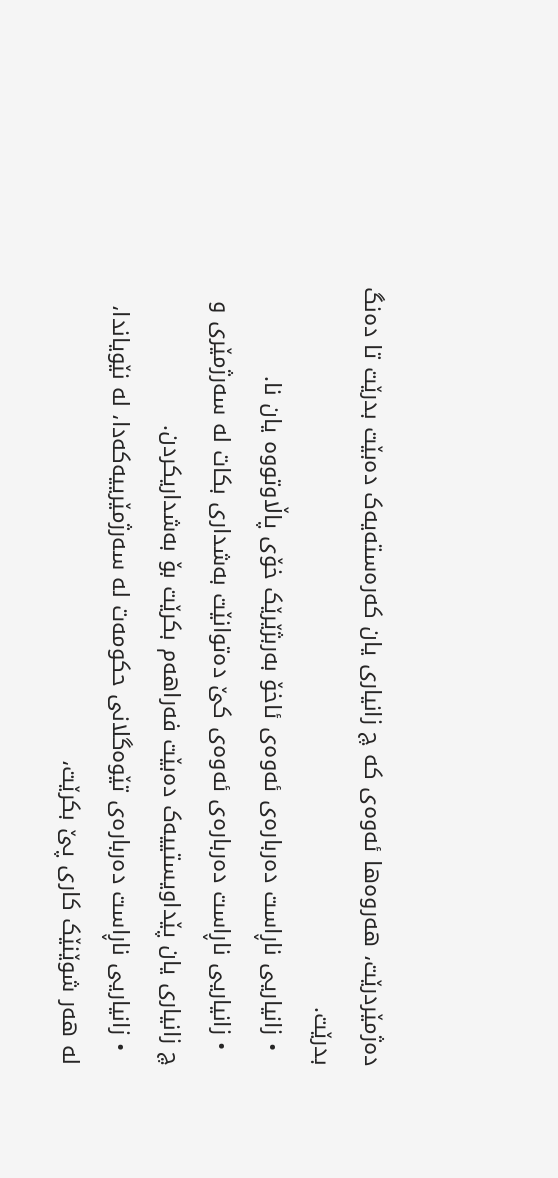دەژمێردرێت، هەروەها ئەوەی کە چ زانیاری یان کەرەستەیەک دەبێت بدرێت تا دەنگ بدرێت.
  • زانیاریی ناڕاست دەربارەی ئەوەی ئاخۆ بەربژێرێک خۆی پاڵاوتووە یان نا.
  • زانیاریی ناڕاست دەربارەی ئەوەی کێ دەتوانێت بەشداری بکات لە سەرژمێری و چ زانیاری یان پێداویستییەک دەبێت فەراهەم بکرێت بۆ بەشداریکردن.
  • زانیاریی ناڕاست دەربارەی تێوەگلانی حکومەت لە سەرژمێرییەکەدا، لە نێویاندا، لە هەر شوێنێک کاری پێ بکرێت،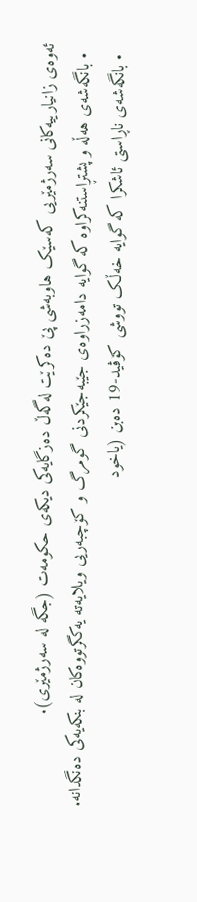ئەوەی زانیارییەکانی سەرژمێریی کەسێک هاوبەشی پێ دەکرێت لەگەڵ دەزگایەکی دیکەی حکومەت (جگە لە سەرژمێری).
  • بانگەشەی هەڵە و پشتڕاستنەکراوە کە گوایە دامەزراوەی جێبەجێکردنی گومرگ و کۆچبەریی ویلایەتە یەکگرتووەکان لە بنکەیەکی دەنگدانە.
  • بانگەشەی ناڕاستی ئاشکرا کە گوایە خەڵک تووشی کۆڤید-19 دەبن (یاخود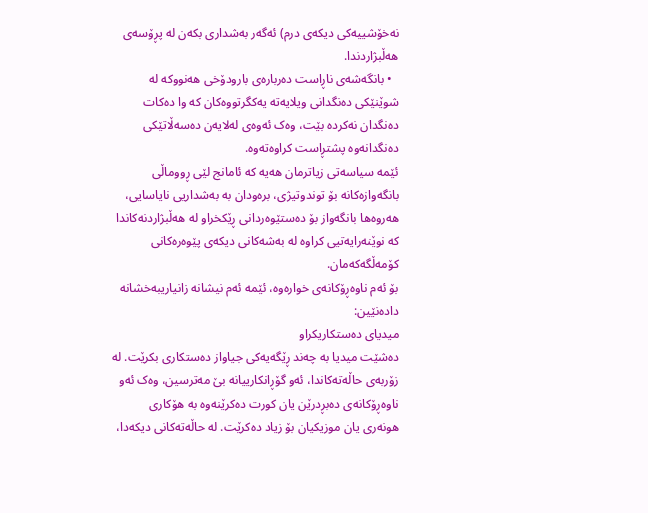نەخۆشییەکی دیکەی درم) ئەگەر بەشداری بکەن لە پڕۆسەی هەڵبژاردندا.
  • بانگەشەی ناڕاست دەربارەی بارودۆخی هەنووکە لە شوێنێکی دەنگدانی ویلایەتە یەکگرتووەکان کە وا دەکات دەنگدان نەکردە بێت، وەک ئەوەی لەلایەن دەسەڵاتێکی دەنگدانەوە پشتڕاست کراوەتەوە.
ئێمە سیاسەتی زیاترمان هەیە کە ئامانج لێی ڕووماڵی بانگەوازەکانە بۆ توندوتیژی، برەودان بە بەشداریی نایاسایی، هەروەها بانگەواز بۆ دەستێوەردانی ڕێکخراو لە هەڵبژاردنەکاندا کە نوێنەرایەتیی کراوە لە بەشەکانی دیکەی پێوەرەکانی کۆمەڵگەکەمان.
بۆ ئەم ناوەڕۆکانەی خوارەوە، ئێمە ئەم نیشانە زانیاریبەخشانە دادەنێین:
میدیای دەستکاریکراو
دەشێت میدیا بە چەند ڕێگەیەکی جیاواز دەستکاری بکرێت. لە زۆربەی حاڵەتەکاندا، ئەو گۆڕانکارییانە بێ مەترسین، وەک ئەو ناوەڕۆکانەی دەبڕدرێن یان کورت دەکرێنەوە بە هۆکاری هونەری یان موزیکیان بۆ زیاد دەکرێت. لە حاڵەتەکانی دیکەدا،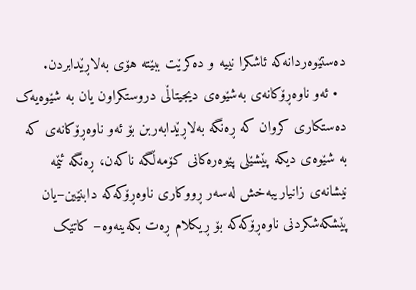دەستێوەردانەکە ئاشکرا نییە و دەکرێت ببێتە هۆی بەلاڕێدابردن.
  • ئەو ناوەڕۆکانەی بەشێوەی دیجیتاڵی دروستکراون یان بە شێوەیەک دەستکاری کروان کە ڕەنگە بەلاڕێدابەربن بۆ ئەو ناوەڕۆکانەی کە بە شێوەی دیکە پێشێلی پێوەرەکانی کۆمەڵگە ناکەن، ڕەنگە ئێمە نیشانەی زانیاریبەخش لەسەر ڕووکاری ناوەڕۆکەکە دابنێین–یان پێشکەشکردنی ناوەڕۆکەکە بۆ ڕیکلام ڕەت بکەینەوە– کاتێک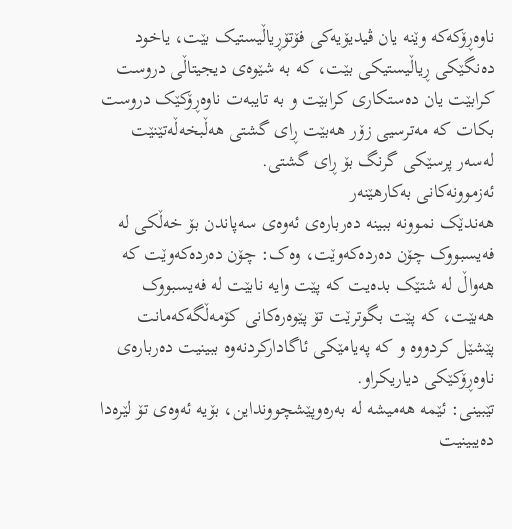ناوەڕۆکەکە وێنە یان ڤیدیۆیەکی فۆتۆڕیاڵیستیک بێت، یاخود دەنگێکی ڕیاڵیستیکی بێت، کە بە شێوەی دیجیتاڵی دروست کرابێت یان دەستکاری کرابێت و بە تایبەت ناوەڕۆکێک دروست بکات کە مەترسیی زۆر هەبێت ڕای گشتی هەڵبخەڵەتێنێت لەسەر پرسێکی گرنگ بۆ ڕای گشتی.
ئەزموونەکانی بەکارهێنەر
هەندێک نموونە ببینە دەربارەی ئەوەی سەپاندن بۆ خەڵکی لە فەیسبووک چۆن دەردەکەوێت، وەک: چۆن دەردەکەوێت کە هەواڵ لە شتێک بدەیت کە پێت وایە نابێت لە فەیسبووک هەبێت، کە پێت بگوترێت تۆ پێوەرەکانی کۆمەڵگەکەمانت پێشێل کردووە و کە پەیامێکی ئاگادارکردنەوە ببینیت دەربارەی ناوەڕۆکێکی دیاریکراو.
تێبینی: ئێمە هەمیشە لە بەرەوپێشچوونداین، بۆیە ئەوەی تۆ لێرەدا دەیبینیت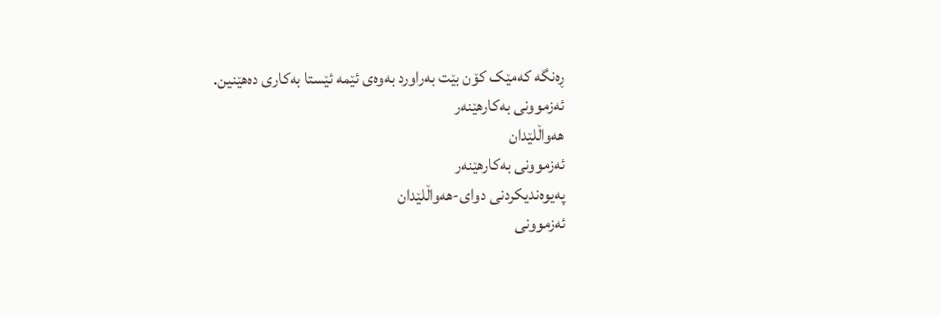ڕەنگە کەمێک کۆن بێت بەراورد بەوەی ئێمە ئێستا بەکاری دەهێنین.
ئەزموونی بەکارهێنەر
هەواڵلێدان
ئەزموونی بەکارهێنەر
پەیوەندیکردنی دوای-هەواڵلێدان
ئەزموونی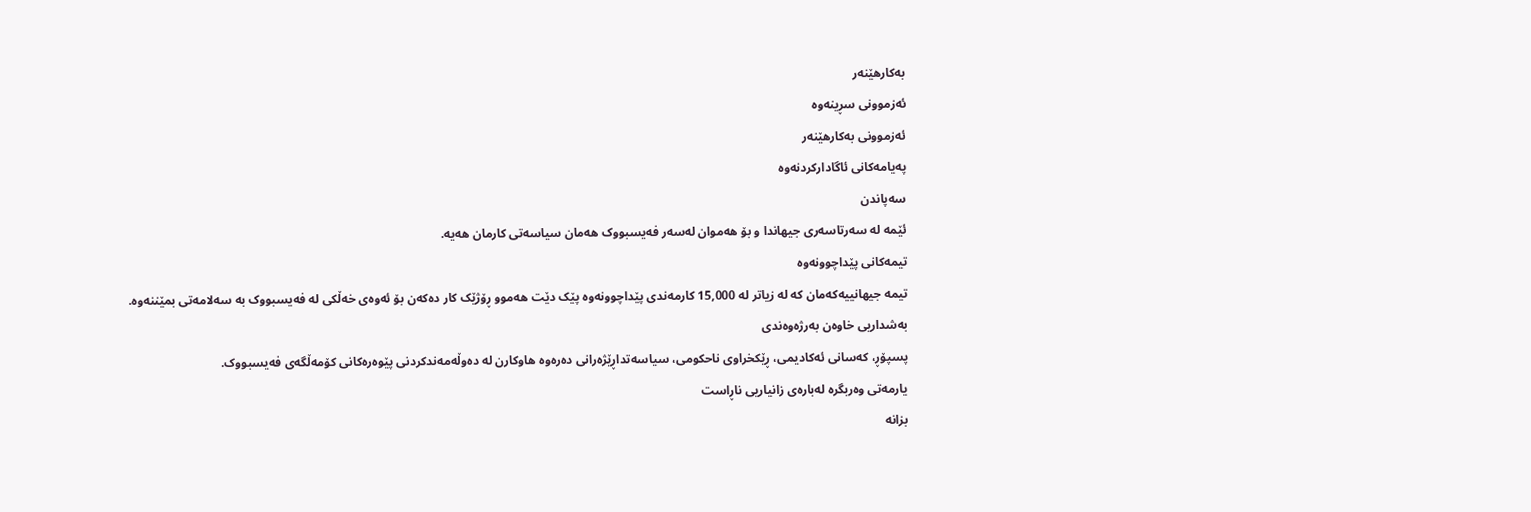بەکارهێنەر
ئەزموونی سڕینەوە
ئەزموونی بەکارهێنەر
پەیامەکانی ئاگادارکردنەوە
سەپاندن
ئێمە لە سەرتاسەری جیهاندا و بۆ هەموان لەسەر فەیسبووک هەمان سیاسەتی کارمان هەیە.
تیمەکانی پێداچوونەوە
تیمە جیهانییەکەمان کە لە زیاتر لە 15,000 کارمەندی پێداچوونەوە پێک دێت هەموو ڕۆژێک کار دەکەن بۆ ئەوەی خەڵکی لە فەیسبووک بە سەلامەتی بمێننەوە.
بەشداریی خاوەن بەرژەوەندی
پسپۆڕ، کەسانی ئەکادیمی، ڕێکخراوی ناحکومی، سیاسەتداڕێژەرانی دەرەوە هاوکارن لە دەوڵەمەندکردنی پێوەرەکانی کۆمەڵگەی فەیسبووک.
یارمەتی وەربگرە لەبارەی زانیاریی ناڕاست
بزانە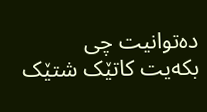دەتوانیت چی بکەیت کاتێک شتێک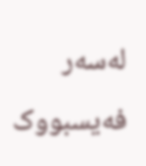لەسەر فەیسبووک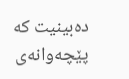دەبینیت کە پێچەوانەی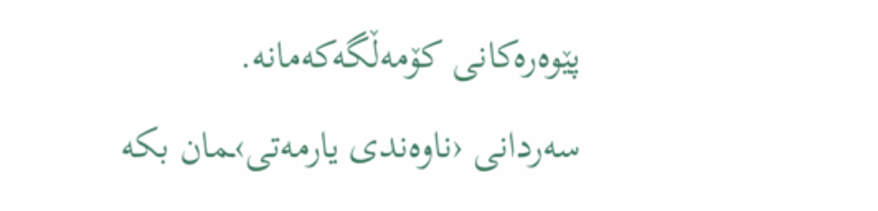پێوەرەکانی کۆمەڵگەکەمانە.
سەردانی ‹ناوەندی یارمەتی›ـمان بکە